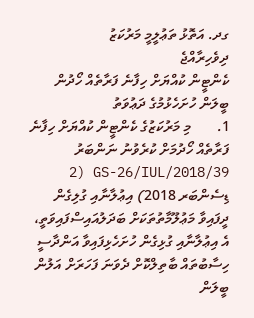ގދ. އަތޮޅު ތަޢުލީމީ މަރުކަޒު
ދިވެހިރާއްޖެ
ކެންޓީން ކުއްޔަށް ހިފާނެ ފަރާތެއް ހޯދުން
ބީލަން ހުށަހެޅުމުގެ ދަޢުވަތު
1.       މި މަރުކަޒުގެ ކެންޓީން ކުއްޔަށް ހިފާނެ ފަރާތެއް ހޯދުމަށް ކުރެވުނު ނަންބަރު GS-26/IUL/2018/39 (2 ޑިސެންބަރ 2018) އިޢުލާނާއި ގުލިގެން ދީފައިވާ މަޢުލޫމާތުތަކަށް ބަދަލުއައިސްފައިވަތީ، އެ އިޢުލާނާއި ގުޅިގެން ހުށަހެޅިފައިވާ އަންދާސީ ހިސާބުތައް ބާތިލްކޮށް ދެވަނަ ފަހަރަށް އަލުން ބީލަން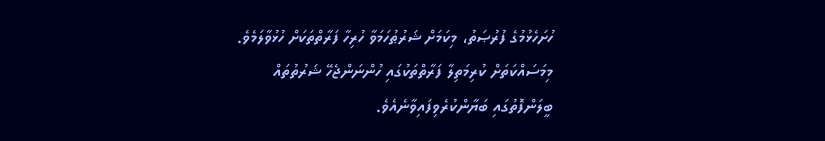ހުށަހެޅުމުގެ ފުރުޞަތު، މިކަމަށް ޝަރުޠުހަމަވާ ހުރިހާ ފަރާތްތަކަށް ހުޅުވާލަމެވެ. މިމަސައްކަތަށް ކުރިމަތިލާ ފަރާތްތަކުގައި ހުންނަންޖެހޭ ޝަރުތުތައް ބީލަންފޮތުގައި ބަޔާންކުރެވިފައިވާނެއެވެ.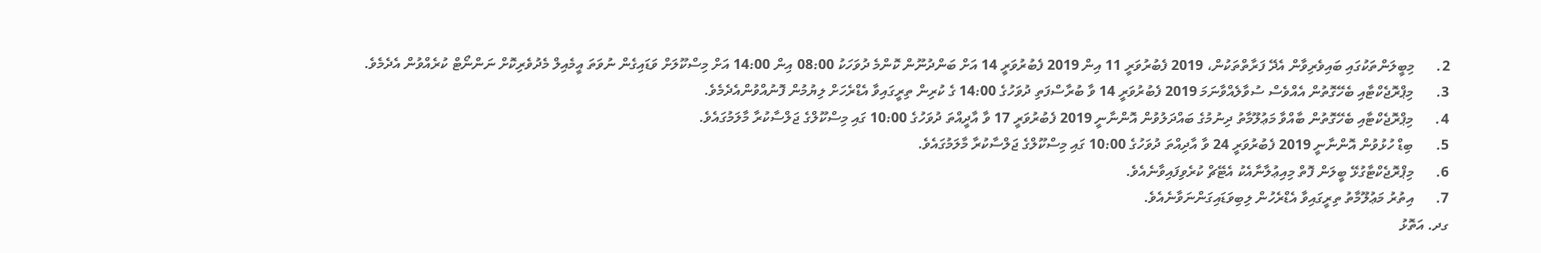2.      މިބީލަންތަކުގައި ބައިވެރިވާން އެދޭ ފަރާތްތަކުން، 2019 ފެބުރުވަރީ 11 އިން 2019 ފެބުރުވަރީ 14 އަށް ބަންދުނޫން ކޮންމެ ދުވަހަކު 08:00 އިން 14:00 އަށް މިސްކޫލަށް ވަޑައިގެން ނުވަތަ އީމެއިލް މެދުވެރިކޮށް ނަންނޯޓް ކުރެއްވުން އެދެމެވެ.
3.      މިޕްރޮޖެކްޓާއި ބެހޭގޮތުން އެއްވެސް ސުވާލެއްވާނަމަ 2019 ފެބުރުވަރީ 14 ވާ ބުރާސްފަތި ދުވަހުގެ 14:00 ގެ ކުރިން ތިރީގައިވާ އެޑްރެހަށް ލިޔުމުން ފޮނުއްވުންއެދެމެވެ.
4.      މިޕްރޮޖެކްޓާއި ބެހޭގޮތުން ބާއްވާ މަޢުލޫމާތު ދިނުމުގެ ބައްދަލުވުން އޮންނާނީ 2019 ފެބުރުވަރީ 17 ވާ އާދީއްތަ ދުވަހުގެ 10:00 ގައި މިސްކޫލްގެ ޖަލްސާކުރާ މާލަމުގައެވެ.
5.      ބިޑް ހުޅުވުން އޮންނާނީ 2019 ފެބުރުވަރީ 24 ވާ އާދިއްތަ ދުވަހުގެ 10:00 ގައި މިސްކޫލްގެ ޖަލްސާކުރާ މާލަމުގައެވެ.
6.      މިޕްރޮޖެކްޓާގުޅޭ ބީލަން ފޮތް މިއިޢުލާނާއެކު އެޓޭޗް ކުރެވިފައިވާނެއެވެ.
7.      އިތުރު މަޢުލޫމާތު ތިރީގައިވާ އެޑްރެހުން ލިބިވަޑައިގަންނަވާނެއެވެ.
ގދ. އަތޮޅު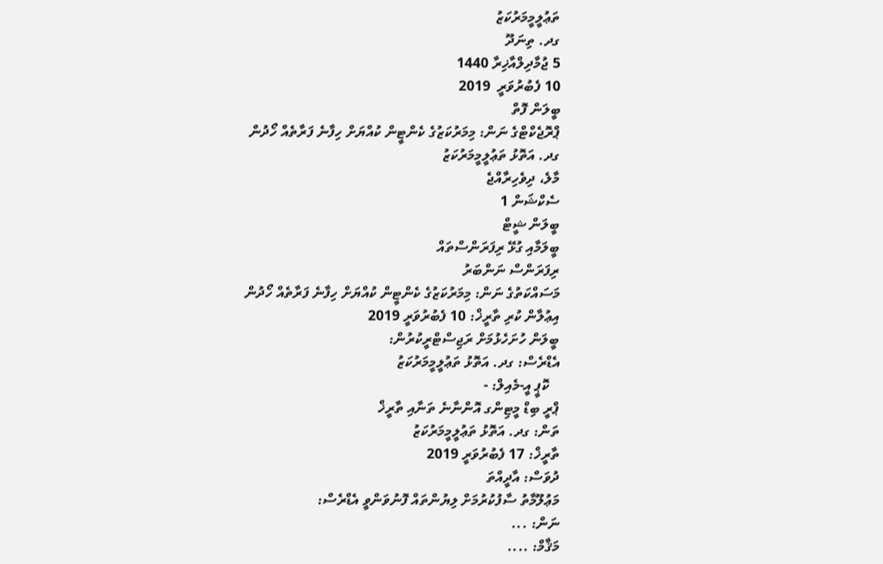ތަޢުލީމީމަރުކަޒު
ގދ. ތިނަދޫ
5 ޖުމާދިލްއާޚިރާ 1440
10 ފެބުރުވަރީ  2019
ބީލަން ފޮތް
ޕްރޮޖެކްޓްގެ ނަން: މިމަރުކަޒުގެ ކެންޓީން ކުއްޔަށް ހިފާނެ ފަރާތެއް ހޯދުން
ގދ. އަތޮޅު ތަޢުލީމީމަރުކަޒު
މާލެ، ދިވެހިރާއްޖެ
ސެކްޝަން 1
ބީލަން ޝީޓް
ބީލަމާއި ގުޅޭ ރިފަރަންސްތައް
ރިފަރަންސް ނަންބަރު
މަސައްކަތުގެ ނަން: މިމަރުކަޒުގެ ކެންޓީން ކުއްޔަށް ހިފާނެ ފަރާތެއް ހޯދުން
އިޢުލާން ކުރި ތާރީޚް: 10 ފެބުރުވަރީ 2019
ބީލަން ހުށަހެޅުމަށް ރަޖިސްޓްރީކުރުން:
އެޑްރެސް: ގދ. އަތޮޅު ތަޢުލީމީމަރުކަޒު
   ކޮޕީ އީ-މެއިލް: -
ޕްރީ ބިޑް މީޓިންގ އޮންނާނެ ތަނާއި ތާރީޚް
ތަން: ގދ. އަތޮޅު ތަޢުލީމީމަރުކަޒު
ތާރީޚް: 17 ފެބުރުވަރީ 2019
ދުވަސް: އާދީއްތަ
މަޢުލޫމާތު ސާފުކުރުމަށް ލިޔުންތައް ފޮނުވަންވީ އެޑްރެސް:
ނަން: ...
މަޤާމް: ....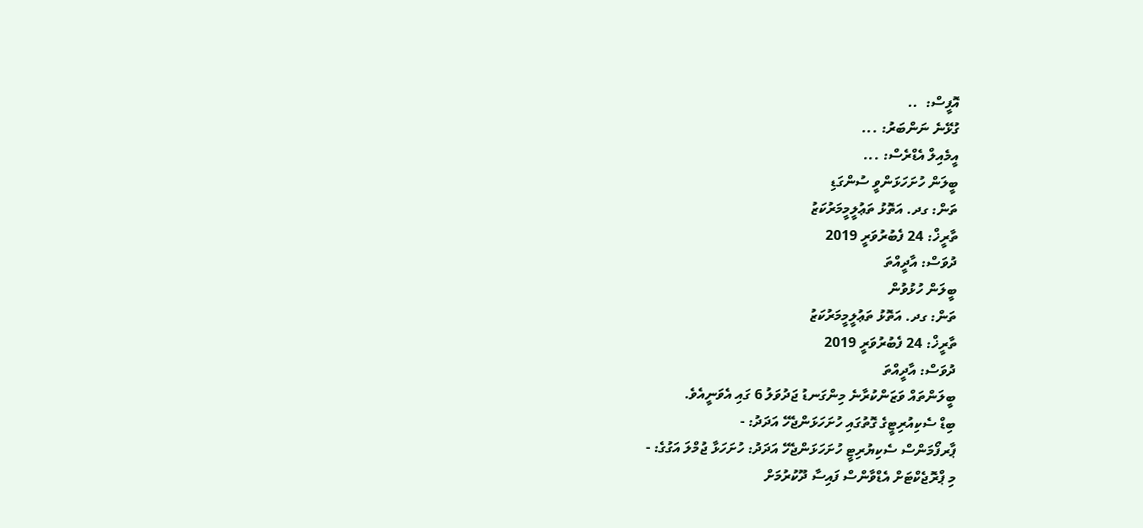އޮފީސް:  ..
ގުޅޭނެ ނަންބަރު: ...
އީމެއިލް އެޑްރެސް: ...
ބީލަން ހުށަހަޅަންވީ ސުންގަޑި
ތަން: ގދ. އަތޮޅު ތަޢުލީމީމަރުކަޒު
ތާރީޚް: 24 ފެބުރުވަރީ 2019
ދުވަސް: އާދީއްތަ
ބީލަން ހުޅުވުން
ތަން: ގދ. އަތޮޅު ތަޢުލީމީމަރުކަޒު
ތާރީޚް: 24 ފެބުރުވަރީ 2019
ދުވަސް: އާދީއްތަ
ބީލަންތައް ވަޒަންކުރާނެ މިންގަނޑު ޖަދުވަލު 6 ގައި އެވަނީއެވެ.
ބިޑް ސެކިއުރިޓީގެ ގޮތުގައި ހުށަހަޅަންޖެހޭ އަދަދު: -
ޕާރފޯމަންސް ސެކިޔުރިޓީ ހުށަހަޅަންޖެހޭ އަދަދު: ހުށަހަޅާ ޖުމްލަ އަގުގެ: -
މި ޕްރޮޖެކްޓަށް އެޑްވާންސް ފައިސާ ދޫކުރުމަށް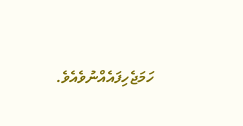ހަމަޖެހިފައެއްނުވެއެވެ.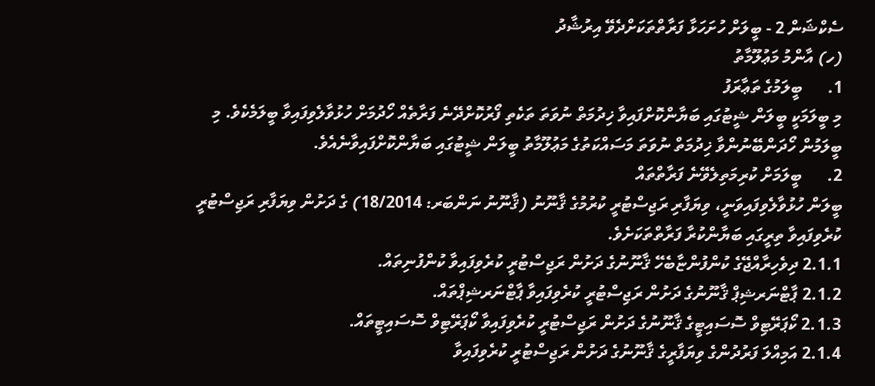ސެކްޝަން 2 - ބީލަށް ހުށަހަޅާ ފަރާތްތަކަށްދެވޭ އިރުޝާދު
(ހ) އާންމު މަޢުލޫމާތު
1.      ބީލަމުގެ ތަޢާރަފު
މި ބީލަމަކީ ބީލަން ޝީޓުގައި ބަޔާންކޮށްފައިވާ ޚިދުމަތް ނުވަތަ ތަކެތި ފޯރުކޮށްދޭނެ ފަރާތެއް ހޯދުމަށް ހުޅުވާލެވިފައިވާ ބީލަމެކެވެ. މި ބީލަމުން ހޯދަންބޭނުންވާ ޚިދުމަތް ނުވަތަ މަސައްކަތުގެ މަޢުލޫމާތު ބީލަން ޝީޓުގައި ބަޔާންކޮށްފައިވާނެއެވެ.
2.      ބީލަމަށް ކުރިމަތިލެވޭނެ ފަރާތްތައް
ބީލަން ހުޅުވާލެވިފައިވަނީ، ވިޔަފާރި ރަޖިސްޓުރީ ކުރުމުގެ ޤާނޫނު (ޤާނޫނު ނަންބަރ: 18/2014) ގެ ދަށުން ވިޔަފާރި ރަޖިސްޓުރީ ކުރެވިފައިވާ ތިރީގައި ބަޔާންކުރާ ފަރާތްތަކަށެވެ.
2.1.1 ދިވެހިރާއްޖޭގެ ކުންފުންޏާބެހޭ ޤާނޫނުގެ ދަށުން ރަޖިސްޓުރީ ކުރެވިފައިވާ ކުންފުނިތައް.
2.1.2 ޕާޓްނަރޝިޕް ޤާނޫނުގެ ދަށުން ރަޖިސްޓުރީ ކުރެވިފައިވާ ޕާޓްނަރޝިޕްތައް.
2.1.3 ކޯޕަރޭޓިވް ސޮސައިޓީގެ ޤާނޫނުގެ ދަށުން ރަޖިސްޓުރީ ކުރެވިފައިވާ ކޯޕަރޭޓިވް ސޮސައިޓީތައް.
2.1.4 އަމިއްލަ ފަރުދުންގެ ވިޔަފާރީގެ ޤާނޫނުގެ ދަށުން ރަޖިސްޓުރީ ކުރެވިފައިވާ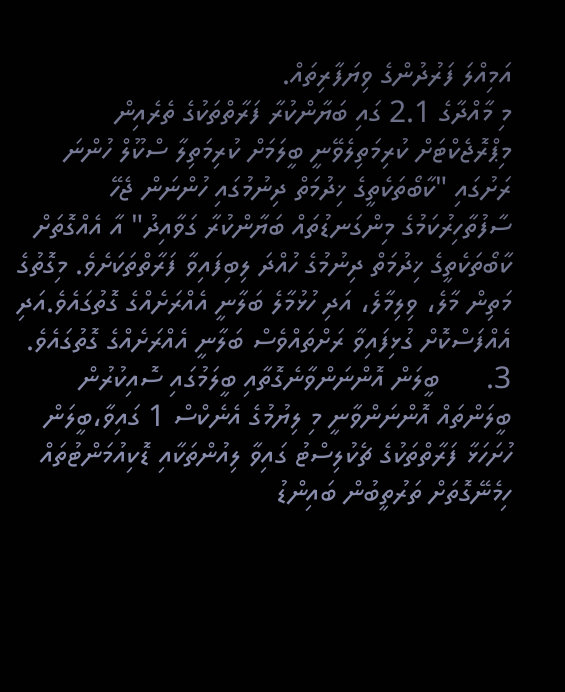އަމިއްލަ ފަރުދުންގެ ވިޔަފާރިތައް.
މި މާއްދާގެ 2.1 ގައި ބަޔާންކުރާ ފަރާތްތަކުގެ ތެރެއިން މިޕްރޮޖެކްޓަށް ކުރިމަތިލެވޭނީ ބީލަމަށް ކުރިމަތިލާ ސްކޫލް ހުންނަ ރަށުގައި "ކާބޯތަކެތީގެ ޚިދުމަތް ދިނުމުގައި ހުންނަން ޖެހޭ ސާފުތާހިރުކަމުގެ މިންގަނޑުތައް ބަޔާންކުރާ ގަވާއިދު" އާ އެއްގޮތަށް ކާބޯތަކެތީގެ ޚިދުމަތް ދިނުމުގެ ހުއްދަ ލިބިފައިވާ ފަރާތްތަކަށެވެ. މިގޮތުގެ މަތިން މާލެ، ވިލިމާލެ، އަދި ހުޅުމާލެ ބަލާނީ އެއްރަށެއްގެ ގޮތުގައެވެ.އަދި އެއްފަސްކޮށް ގުޅިފައިވާ ރަށްތައްވެސް ބަލާނީ އެއްރަށެއްގެ ގޮތުގައެވެ.
3.      ބީލަން އޮންނަންވާނެގޮތާއި ބީލަމުގައި ސޮއިކުރުން
ބީލަންތައް އޮންނަންވާނީ މި ލިޔުމުގެ އެނެކްސް 1 ގައިވާ،ބީލަން ހުށަހަޅާ ފަރާތްތަކުގެ ޗެކުލިސްޓު ގައިވާ ލިއުންތަކާއި ޑޮކިއުމަންޓުތައް ހިމެނޭގޮތަށް ތަރުތީބުން ބައިންޑު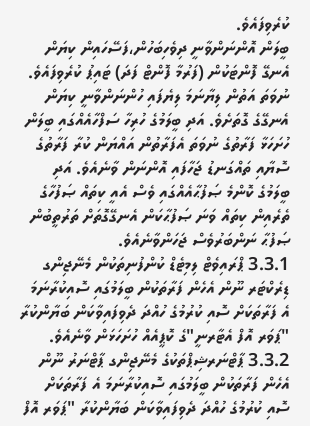ކުރެވިފައެވެ.
ބީލަން އޮންނަންވާނީ ދިވެހިބަހުން،ފަސޭހައިން ކިޔަން އެނގޭ ފޮންޓަކުން (ފަރުމާ ފޮންޓް ފަދަ) ޓައިޕު ކުރެވިފައެވެ. ނުވަތަ އަތުން ލިޔާނަމަ ލިޔެފައި ހުންނަންވާނީ ކިޔަން އެނގޭގެ ގޮތަށެވެ. އަދި ބީލަމުގެ ހުރިހާ ސަފްހާއެއްގައި ބީލަން ހުށަހަޅާ ފަރާތުގެ ނުވަތަ އެފަރާތުން އައްޔަން ކުރާ ފަރާތުގެ ސޮޔާއި ތައްގަނޑު ޖަހާފައި އޮންނަން ވާނެއެވެ. އަދި ބީލަމުގެ ކޮންމެ ޞަފުޙާއެއްގައި ވެސް އެއީ ކިތައް ޞަފުހާގެ ތެރެއިން ކިތައް ވަނަ ޞަފުޙާކަން އެނގޭގޮތަށް ތަރުތީބުން ޞަފުޙާ ނަންބަރުވެސް ޖަހަންވާނެއެވެ.
3.3.1 ޕްރައިވެޓް ލިމިޓެޑް ކުންފުނިތަކުން މެނޭޖިންގ ޑިރެކްޓަރ ނޫން އެހެން ފަރާތަކުން ބީލަމުގައި ސޮއިކުރާނަމަ އެ ފަރާތަކަށް ސޮއި ކުރުމުގެ ހުއްދަ ދެވިފައިވާކަން ބަޔާންކުރާ "ޕަވަރ އޮފް އެޓާރނީ"ގެ ކޮޕީއެއް ހުށަހަޅަން ވާނެއެވެ.
3.3.2 ޕާޓްނަރޝިޕްތަކުގެ މެނޭޖިންގ ޕާޓްނަރު ނޫން އެހެން ފަރާތަކުން ބީލަމުގައި ސޮއިކުރާނަމަ އެ ފަރާތަކަށް ސޮއި ކުރުމުގެ ހުއްދަ ދެވިފައިވާކަން ބަޔާންކުރާ "ޕަވަރ އޮފް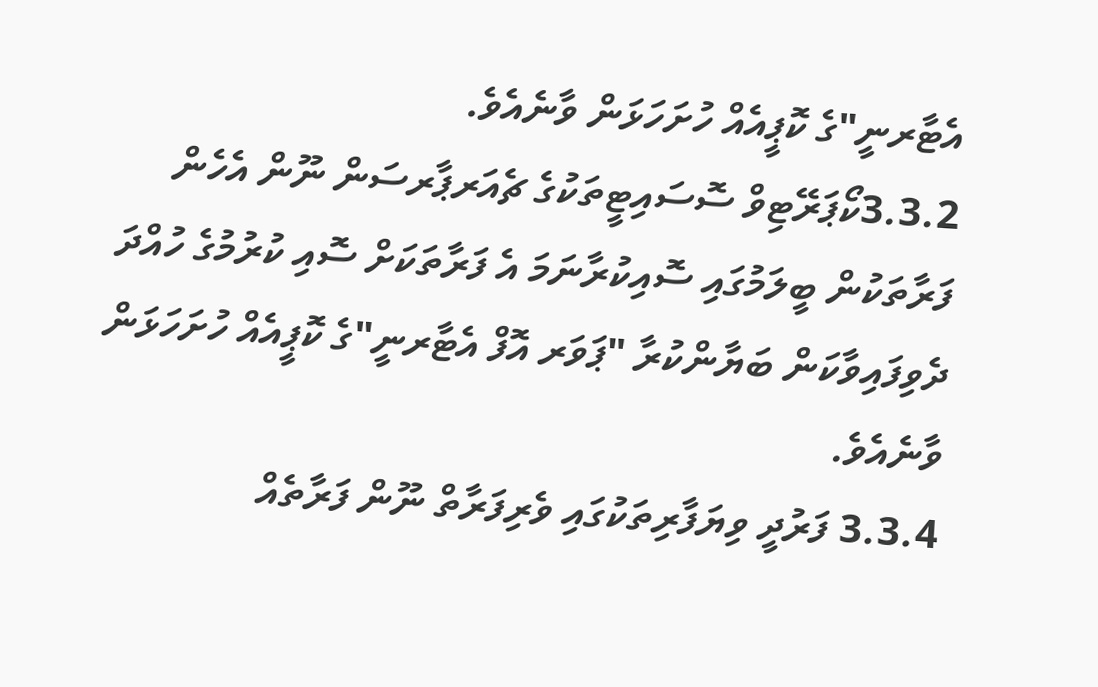އެޓާރނީ"ގެ ކޮޕީއެއް ހުށަހަޅަން ވާނެއެވެ.
3.3.2ކޯޕަރޭޓިވް ސޮސައިޓީތަކުގެ ޗެއަރޕާރސަން ނޫން އެހެން ފަރާތަކުން ބީލަމުގައި ސޮއިކުރާނަމަ އެ ފަރާތަކަށް ސޮއި ކުރުމުގެ ހުއްދަ ދެވިފައިވާކަން ބަޔާންކުރާ "ޕަވަރ އޮފް އެޓާރނީ"ގެ ކޮޕީއެއް ހުށަހަޅަން ވާނެއެވެ.
3.3.4 ފަރުދީ ވިޔަފާރިތަކުގައި ވެރިފަރާތް ނޫން ފަރާތެއް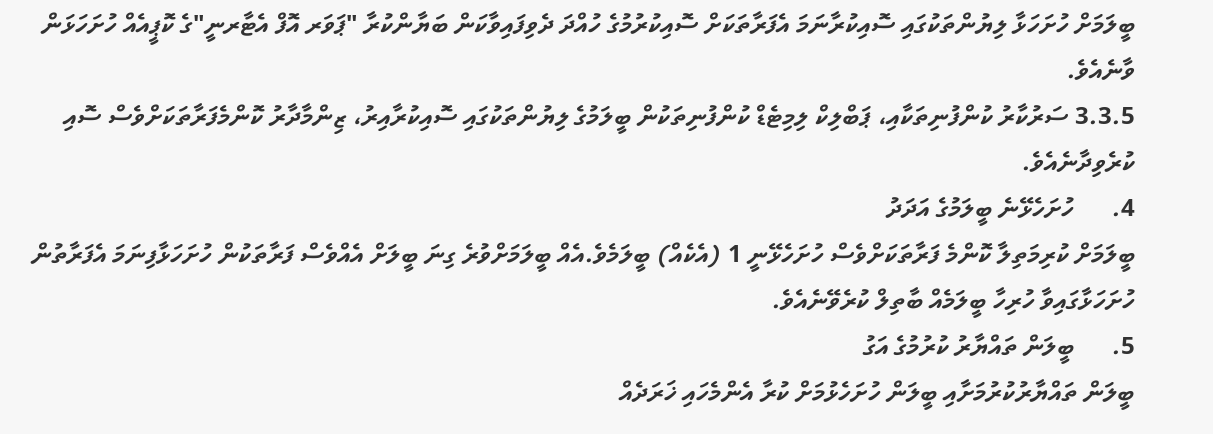ބީލަމަށް ހުށަހަޅާ ލިޔުންތަކުގައި ސޮއިކުރާނަމަ އެފަރާތަކަށް ސޮއިކުރުމުގެ ހުއްދަ ދެވިފައިވާކަން ބަޔާންކުރާ "ޕަވަރ އޮފް އެޓާރނީ"ގެ ކޮޕީއެއް ހުށަހަޅަން ވާނެއެވެ.
3.3.5 ސަރުކާރު ކުންފުނިތަކާއި، ޕަބްލިކް ލިމިޓެޑް ކުންފުނިތަކުން ބީލަމުގެ ލިޔުންތަކުގައި ސޮއިކުރާއިރު، ޒިންމާދާރު ކޮންމެފަރާތަކަށްވެސް ސޮއި ކުރެވިދާނެއެވެ.
4.      ހުށަހެޅޭނެ ބީލަމުގެ އަދަދު
ބީލަމަށް ކުރިމަތިލާ ކޮންމެ ފަރާތަކަށްވެސް ހުށަހެޅޭނީ 1 (އެކެއް) ބީލަމެވެ.އެއް ބީލަމަށްވުރެ ގިނަ ބީލަށް އެއްވެސް ފަރާތަކުން ހުށަހަޅާފިނަމަ އެފަރާތުން ހުށަހަޅާގައިވާ ހުރިހާ ބީލަމެއް ބާތިލް ކުރެވޭނެއެވެ.
5.      ބީލަން ތައްޔާރު ކުރުމުގެ އަގު
ބީލަން ތައްޔާރުކުރުމަށާއި ބީލަން ހުށަހެޅުމަށް ކުރާ އެންމެހައި ޚަރަދެއް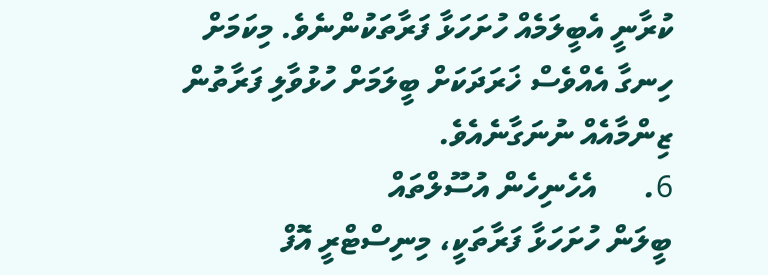ކުރާނީ އެބީލަމެއް ހުށަހަޅާ ފަރާތަކުންނެވެ. މިކަމަށް ހިނގާ އެއްވެސް ޚަރަދަކަށް ބީލަމަށް ހުޅުވާލި ފަރާތުން ޒިންމާއެއް ނުނަގާނެއެވެ.
6.      އެހެނިހެން އުސޫލްތައް
ބީލަން ހުށަހަޅާ ފަރާތަކީ، މިނިސްޓްރީ އޮފް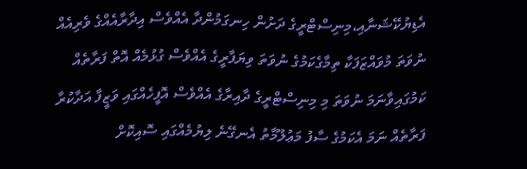އެޑިޔުކޭޝަނާއި،މިނިސްޓްރީގެ ދަށުން ހިނގަމުންދާ އެއްވެސް އިދާރާއެއްގެ ވެރިއެއް ނުވަތަ މުވައްޒަފަކާ ތިމާގެކަމުގެ ނުވަތަ ވިޔަފާރީގެ އެއްވެސް ގުޅުމެއް އޮތް ފަރާތެއް ކަމުގައިވާނަމަ ނުވަތަ މި މިނިސްޓްރީގެ ދާއިރާގެ އެއްވެސް އޮފީހެއްގައި ވަޒީފާ އަދާކުރާ ފަރާތެއް ނަމަ އެކަމުގެ ސާފު މަޢުލޫމާތު އެނގޭނެ ލިޔުމެއްގައި ސޮއިކޮށް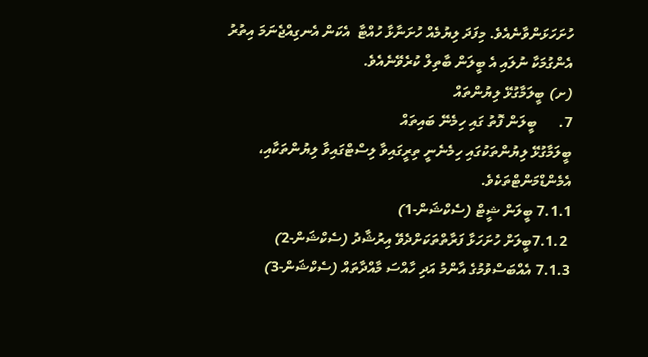ހުށަހަޅަންވާނެއެވެ. މިފަދަ ލިޔުމެއް ހުށަނާޅާ ހުއްޓާ  އެކަން އެނގިއްޖެނަމަ އިތުރު އެންގުމަކާ ނުލައި އެ ބީލަން ބާތިލް ކުރެވޭނެއެވެ.
(ށ) ބީލަމާގުޅޭ ލިޔުންތައް
7.      ބީލަން ފޮތު ގައި ހިމެނޭ ބައިތައް
ބީލަމާގުޅޭ ލިޔުންތަކުގައި ހިމެނެނީ ތިރީގައިވާ ލިސްޓްގައިވާ ލިޔުންތަކާއި، އެމެންޑްމަންޓްތަކެވެ.
7.1.1 ބީލަން ޝީޓް (ސެކްޝަން-1)
 7.1.2ބީލަށް ހުށަހަޅާ ފަރާތްތަކަށްދެވޭ އިރުޝާދު (ސެކްޝަން-2)
7.1.3 އެއްބަސްވުމުގެ އާންމު އަދި ހާއްސަ މާއްދާތައް (ސެކްޝަން-3)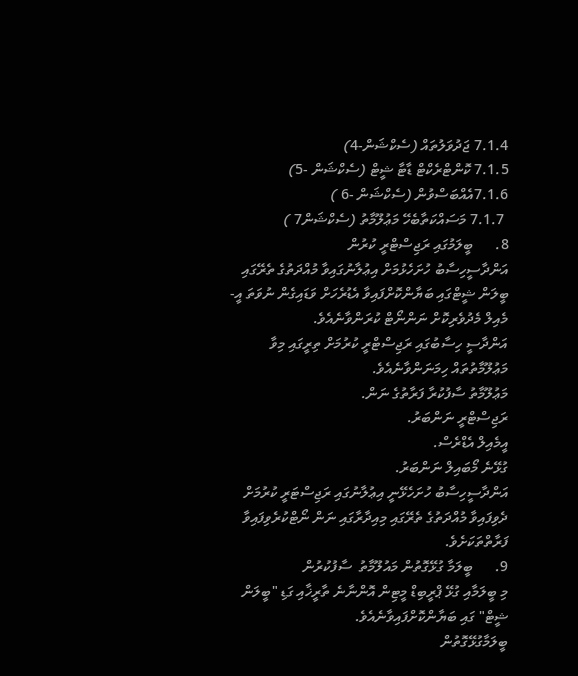7.1.4 ޖަދުވަލުތައް (ސެކްޝަން-4)
7.1.5 ކޮންޓްރެކްޓް ޑާޓާ ޝީޓް (ސެކްޝަން -5)
7.1.6އެއްބަސްވުން (ސެކްޝަން -6 )
 7.1.7 މަސައްކަތާބެހޭ މަޢުލޫމާތު (ސެކްޝަން7 )
8.      ބީލަމުގައި ރަޖިސްޓްރީ ކުރުން
އަންދާސީހިސާބު ހުށަހެޅުމަށް އިޢުލާނުގައިވާ މުއްދަތުގެ ތެރޭގައި ބީލަން ޝީޓްގައި ބަޔާންކޮށްފައިވާ އެޑުރެހަށް ވަޑައިގެން ނުވަތަ އީ-މެއިލް މެދުވެރިކޮށް ނަންނޯޓް ކުރަންވާނެއެވެ.
އަންދާސީ ހިސާބުގައި ރަޖިސްޓްރީ ކުރުމަށް ތިރީގައި މިވާ މަޢުލޫމާތުތައް ހިމަނަންވާނެއެވެ.
މަޢުލޫމާތު ސާފުކުރާ ފަރާތުގެ ނަން.
ރަޖިސްޓްރީ ނަންބަރު.
އީމެއިލް އެޑްރެސް.
ގުޅޭނެ މޯބައިލް ނަންބަރު.
އަންދާސީހިސާބު ހުށަހެޅޭނީ އިޢުލާނުގައި ރަޖިސްޓަރީ ކުރުމަށް ދެވިފައިވާ މުއްދަތުގެ ތެރޭގައި މިއިދާރާގައި ނަން ނޯޓްކުރެވިފައިވާ ފަރާތްތަކަށެވެ.
9.      ބީލަމާ ގުޅޭގޮތުން މައުލޫމާތު  ސާފުކުރުން
މި ބީލަމާއި ގުޅޭ ޕްރީބިޑް މީޓިން އޮންނާނެ ތާރީޚާއި ގަޑި "ބީލަން ޝީޓް" ގައި ބަޔާންކޮށްފައިވާނެއެވެ.
ބީލަމާގުޅޭގޮތުން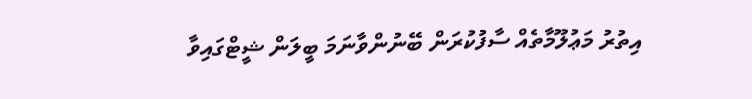އިތުރު މަޢުލޫމާތެއް ސާފުކުރަން ބޭނުންވާނަމަ ބީލަން ޝީޓްގައިވާ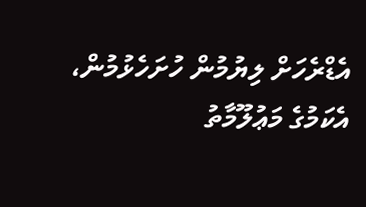އެޑްރެހަށް ލިޔުމުން ހުށަހެޅުމުން، އެކަމުގެ މަޢުލޫމާތު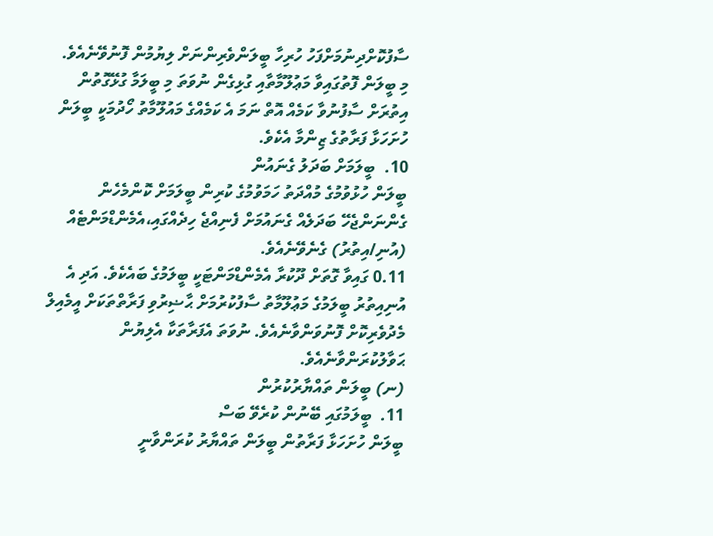ސާފުކޮށްދިނުމަށްފަހު ހުރިހާ ބީލަންވެރިންނަށް ލިޔުމުން ފޮނުވޭނެއެވެ.
މި ބީލަން ފޮތުގައިވާ މަޢުލޫމާތާއި ގުޅިގެން ނުވަތަ މި ބީލަމާ ގުޅޭގޮތުން އިތުރަށް ސާފުނުވާ ކަމެއް އޮތް ނަމަ އެ ކަމެއްގެ މައުލޫމާތު ހޯދުމަކީ ބީލަން ހުށަހަޅާ ފަރާތުގެ ޒިންމާ އެކެވެ.
10.  ބީލަމަށް ބަދަލު ގެނައުން
ބީލަން ހުޅުވުމުގެ މުއްދަތު ހަމަވުމުގެ ކުރިން ބީލަމަށް ކޮންމެހެން ގެންނަންޖެހޭ ބަދަލެއް ގެނައުމަށް ފެނިއްޖެ ހިދެއްގައި،އެމެންޑްމަންޓެއް (އުނި/އިތުރު) ގެނެވޭނެއެވެ.
0.11 ގައިވާ ގޮތަށް ދޫކުރާ އެމެންޑްމަންޓަކީ ބީލަމުގެ ބައެކެވެ. އަދި އެ އުނިއިތުރު ބީލަމުގެ މަޢުލޫމާތު ސާފުކުރުމަށް ޙާޟިރުވި ފަރާތްތަކަށް އީމެއިލް މެދުވެރިކޮށް ފޮނުވަންވާނެއެވެ. ނުވަތަ އެފަރާތަކާ އެލިޔުން ޙަވާލުކުރަންވާނެއެވެ.
(ނ) ބީލަން ތައްޔާރުކުރުން
11.  ބީލަމުގައި ބޭނުން ކުރެވޭ ބަސް
ބީލަން ހުށަހަޅާ ފަރާތުން ބީލަން ތައްޔާރު ކުރަންވާނީ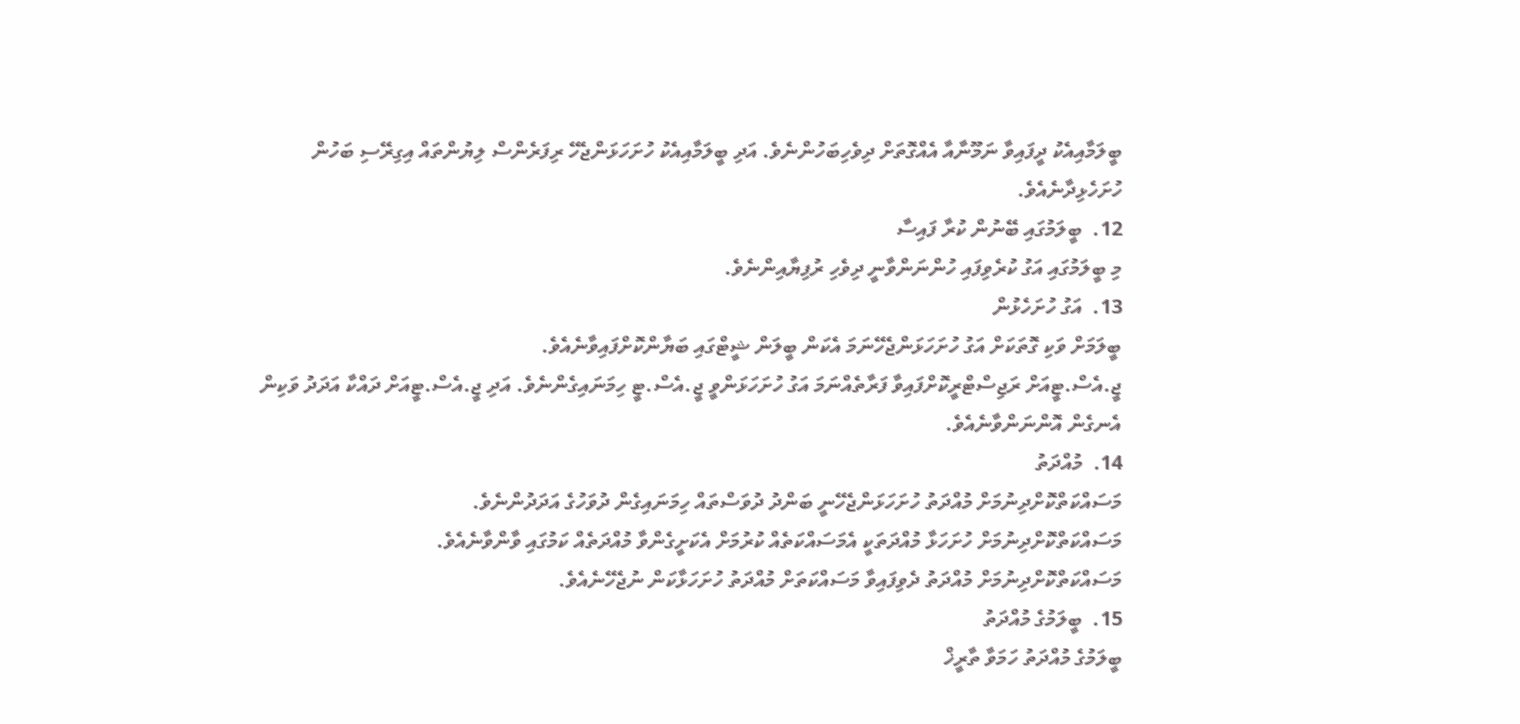ބީލަމާއިއެކު ދީފައިވާ ނަމޫނާއާ އެއްގޮތަށް ދިވެހިބަހުންނެވެ. އަދި ބީލަމާއިއެކު ހުށަހަޅަންޖެހޭ ރިފަރެންސް ލިޔުންތައް އިގިރޭސި ބަހުން ހުށަހެޅިދާނެއެވެ.
12.  ބީލަމުގައި ބޭނުން ކުރާ ފައިސާ
މި ބީލަމުގައި އަގު ކުރެވިފައި ހުންނަންވާނީ ދިވެހި ރުފިޔާއިންނެވެ.
13.  އަގު ހުށަހެޅުން
ބީލަމަށް ވަކި ގޮތަކަށް އަގު ހުށަހަޅަންޖެހޭނަމަ އެކަން ބީލަން ޝީޓްގައި ބަޔާންކޮށްފައިވާނެއެވެ.
ޖީ.އެސް.ޓީއަށް ރަޖިސްޓްރީކޮށްފައިވާ ފަރާތެއްނަމަ އަގު ހުށަހަޅަންވީ ޖީ.އެސް.ޓީ ހިމަނައިގެންނެވެ. އަދި ޖީ.އެސް.ޓީއަށް ދައްކާ އަދަދު ވަކިން އެނގެން އޮންނަންވާނެއެވެ.
14.  މުއްދަތު
މަސައްކަތްކޮށްދިނުމަށް މުއްދަތު ހުށަހަޅަންޖެހޭނީ ބަންދު ދުވަސްތައް ހިމަނައިގެން ދުވަހުގެ އަދަދުންނެވެ.
މަސައްކަތްކޮށްދިނުމަށް ހުށަހަޅާ މުއްދަތަކީ އެމަސައްކަތެއް ކުރުމަށް އެކަށީގެންވާ މުއްދަތެއް ކަމުގައި ވާންވާނެއެވެ.
މަސައްކަތްކޮށްދިނުމަށް މުއްދަތު ދެވިފައިވާ މަސައްކަތަށް މުއްދަތު ހުށަހަޅާކަން ނުޖެހޭނެއެވެ.
15.  ބީލަމުގެ މުއްދަތު
ބީލަމުގެ މުއްދަތު ހަމަވާ ތާރީޚް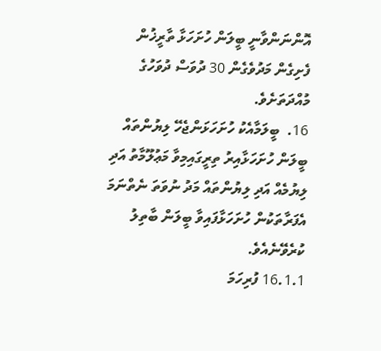އޮންނަންވާނީ ބީލަން ހުށަހަޅާ ތާރީޚުން ފެށިގެން މަދުވެގެން 30 ދުވަސް ދުވަހުގެ މުއްދަތަށެވެ.
16.  ބީލަމާއެކު ހުށަހަޅަންޖެހޭ ލިޔުންތައް
ބީލަން ހުށަހަޅާއިރު ތިރީގައިމިވާ މަޢުލޫމާތު އަދި ލިޔުމެއް އަދި ލިޔުންތައް މަދު ނުވަތަ ނެތްނަމަ އެފަރާތަކުން ހުށަހަޅާފައިވާ ބީލަން ބާތިލު ކުރެވޭނެއެވެ.
16.1.1 ފުރިހަމަ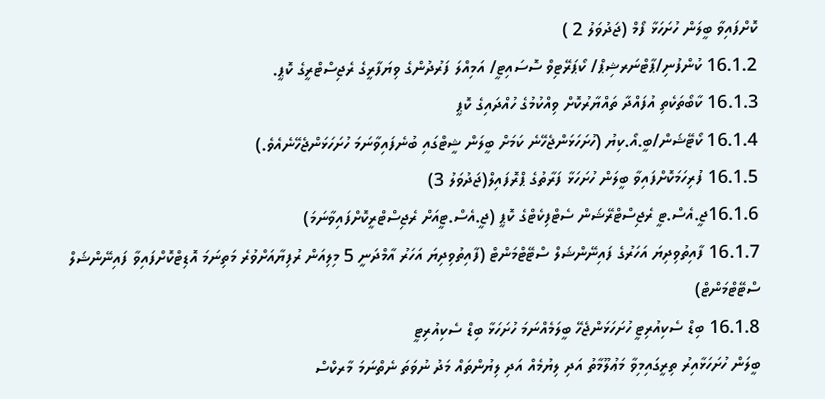ކޮށްފައިވާ ބީލަން ހުށަހަޅާ ފޯމް (ޖަދުވަލު 2 )
16.1.2 ކުންފުނި/ޕާޓްނަރޝިޕް/ ކޯޕަރޭޓިވް ސޮސައިޓީ/ އަމިއްލަ ފަރުދުންގެ ވިޔަފާރީގެ ރެޖިސްޓްރީގެ ކޮޕީ.
16.1.3 ކާބޯތަކެތި އުފައްދާ ތައްޔާރުކޮށް ވިއްކުމުގެ ހުއްދައިގެ ކޮޕީ
16.1.4 ކޯޓޭޝަން/ބީ.އޯ.ކިޔު (ހުށަހަޅަންޖެހޭނެ ކަމަށް ބީލަން ޝީޓްގައި ބުނެފައިވާނަމަ ހުށަހަޅަންޖެހޭނެއެވެ.)
16.1.5 ފުރިހަމަކޮށްފައިވާ ބީލަން ހުށަހަޅާ ފަރާތުގެ ޕްރޮފައިލް(ޖަދުވަލު 3)
16.1.6ޖީ.އެސް.ޓީ ރެޖިސްޓްރޭޝަން ސެޓްފިކެޓްގެ ކޮޕީ (ޖީ.އެސް.ޓީއަށް ރެޖިސްޓްރީކޮށްފައިވާނަމަ)
16.1.7 ފާއިތުވިދިޔަ އަހަރުގެ ފައިނޭންޝަލް ސްޓޭޓްމަންޓް (ފާއިތުވިދިޔަ އަހަރު އާމްދަނީ 5 މިލިއަން ރުފިޔާއަށްވުރެ މަތިނަމަ އޮޑިޓްކޮށްފައިވާ ފައިނޭންޝަލް ސްޓޭޓްމަންޓް)
16.1.8 ބިޑް ސެކިއުރިޓީ ހުށަހަޅަންޖެހޭ ބީލަމެއްނަމަ ހުށަހަޅާ ބިޑް ސެކިއުރިޓީ
ބީލަން ހުށަހަޅާއިރު ތިރީގައިމިވާ މަޢުލޫމާތު އަދި ލިޔުމެއް އަދި ލިޔުންތައް މަދު ނުވަތަ ނެތްނަމަ މާރކްސް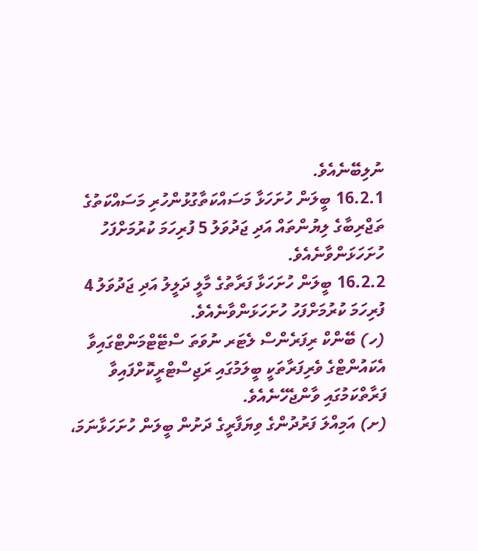ނުލިބޭނެއެވެ.
16.2.1 ބީލަން ހުށަހަޅާ މަސައްކަތާގުޅުންހުރި މަސައްކަތުގެ ތަޖްރިބާގެ ލިޔުންތައް އަދި ޖަދުވަލު 5 ފުރިހަމަ ކުރުމަށްފަހު ހުށަހަޅަންވާނެއެވެ.
16.2.2 ބީލަން ހުށަހަޅާ ފަރާތުގެ މާލީ ދަލީލު އަދި ޖަދުވަލު 4 ފުރިހަމަ ކުރުމަށްފަހު ހުށަހަޅަންވާނެއެވެ.
(ހ) ބޭންކް ރިފަރެންސް ލެޓަރ ނުވަތަ ސްޓޭޓްމަންޓްގައިވާ އެކައުންޓްގެ ވެރިފަރާތަކީ ބީލަމުގައި ރަޖިސްޓްރީކޮށްފައިވާ ފަރާތްކަމުގައި ވާންޖެހޭނެއެވެ.
(ށ) އަމިއްލަ ފަރުދުންގެ ވިޔަފާރީގެ ދަށުން ބީލަން ހުށަހަޅާނަމަ،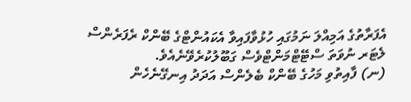އެފަރާތުގެ އަމިއްލަ ނަމުގައި ހުޅުވާފައިވާ އެކައުންޓްގެ ބޭންކް ރެފަރެންސް ލެޓަރ ނުވަތަ ސްޓޭޓްމަންޓްވެސް ގަބޫލުކުރެވޭނެއެވެ.
(ނ) ފާއިތުވި މަހުގެ ބޭންކް ބެލެންސް އަދަދު އިނގޭނެހެން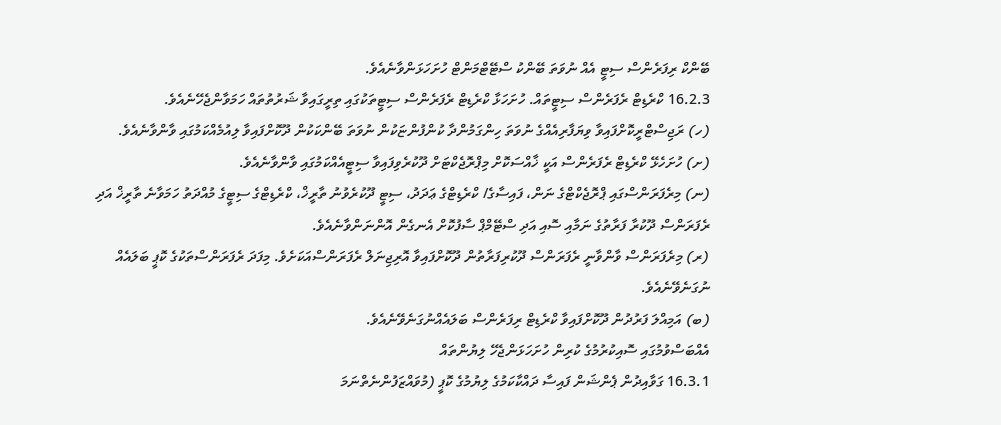ބޭންކް ރިފަރެންސް ސިޓީ އެއް ނުވަތަ ބޭންކު ސްޓޭޓްމަންޓް ހުށަހަޅަންވާނެއެވެ.
16.2.3 ކްރެޑިޓް ރެފަރެންސް ސިޓީތައް. ހުށަހަޅާ ކްރެޑިޓް ރެފަރެންސް ސިޓީތަކުގައި ތިރީގައިވާ ޝަރުތުތައް ހަމަވާންޖެހޭނެއެވެ.
(ހ) ރަޖިސްޓްރީކޮށްފައިވާ ވިޔަފާރިއެއްގެ ނުވަތަ ހިންގަމުންދާ ކުންފުންޏަކުން ނުވަތަ ބޭންކަކުން ދޫކޮށްފައިވާ ލިއުމެއްކަމުގައި ވާންވާނެއެވެ.
(ށ) ހުށަހެޅޭ ކްރެޑިޓް ރެފަރެންސް އަކީ ޚާއްސަކޮށް މިޕްރޮޖެކްޓަށް ދޫކުރެވިފައިވާ ސިޓީއެއްކަމުގައި ވާންވާނެއެވެ.
(ނ) މިރެފަރަންސްގައި ޕްރޮޖެކްޓްގެ ނަން، ފައިސާގެ/ ކްރެޑިޓްގެ ޢަދަދު، ސިޓީ ދޫކުރެވުނު ތާރީޚް، ކްރެޑިޓްގެ ސިޓީގެ މުއްދަތު ހަމަވާނެ ތާރީޚް އަދި ރެފަރަންސް ދޫކުރާ ފަރާތުގެ ނަމާއި ސޮއި އަދި ސްޓޭމްޕް ސާފުކޮށް އެނގެން އޮންނަންވާނެއެވެ.
(ރ) މިރެފަރަންސް ވާންވާނީ ރެފަރަންސް ދޫކުރިފަރާތުން ދޫކޮށްފައިވާ އޮރިޖިނަލް ރެފަރަންސްއަކަށެވެ. މިފަދަ ރެފަރަންސްތަކުގެ ކޮޕީ ބަލައެއް ނުގަނެވޭނެއެވެ.
(ބ) އަމިއްލަ ފަރުދުން ދޫކޮށްފައިވާ ކްރެޑިޓް ރިފަރެންސް ބަލައެއްނުގަނެވޭނެއެވެ.
އެއްބަސްވުމުގައި ސޮއިކުރުމުގެ ކުރިން ހުށަހަޅަންޖެހޭ ލިޔުންތައް
16.3.1 ގަވާއިދުން ޕެންޝަން ފައިސާ ދައްކާކަމުގެ ލިޔުމުގެ ކޮޕީ (މުވައްޒަފުންނެތްނަމަ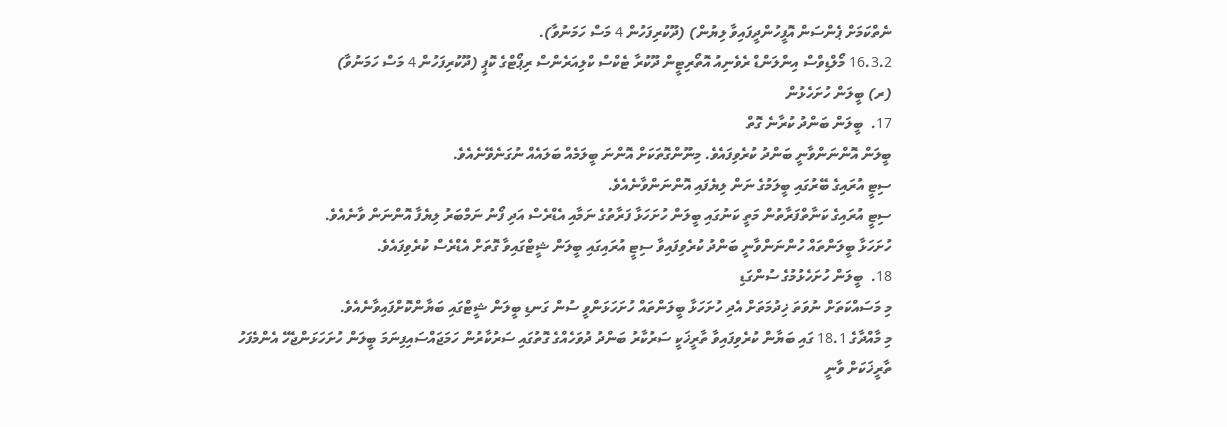ނެތްކަމަށް ޕެންސަން އޮފީހުންދީފައިވާ ލިޔުން) (ދޫކުރިފަހުން 4 މަސް ހަމަނުވާ).
16.3.2 މޯލްޑިވްސް އިންލަންޑް ރެވެނިއު އޮތޯރިޓީން ދޫކުރާ ޓެކްސް ކްލިއަރެންސް ރިޕޯޓްގެ ކޮޕީ (ދޫކުރިފަހުން 4 މަސް ހަމަނުވާ)
(ރ) ބީލަން ހުށަހެޅުން
17.  ބީލަން ބަންދު ކުރާނެ ގޮތް
ބީލަން އޮންނަންވާނީ ބަންދު ކުރެވިފައެވެ. މިނޫންގޮތަކަށް އޮންނަ ބީލަމެއް ބަލައެއް ނުގަނެވޭނެއެވެ.
ސިޓީ އުރައިގެ ބޭރުގައި ބީލަމުގެ ނަން ލިޔެފައި އޮންނަންވާނެއެވެ.
ސިޓީ އުރައިގެ ކަނާތްފަރާތުން މަތީ ކަނުގައި ބީލަން ހުށަހަޅާ ފަރާތުގެ ނަމާއި އެޑްރެސް އަދި ފޯނު ނަމްބަރު ލިޔެފާ އޮންނަން ވާނެއެވެ.
ހުށަހަޅާ ބީލަންތައް ހުންނަންވާނީ ބަންދު ކުރެވިފައިވާ ސިޓީ އުރައިގައި ބީލަން ޝީޓްގައިވާ ގޮތަށް އެޑްރެސް ކުރެވިފައެވެ.
18.  ބީލަން ހުށަހެޅުމުގެ ސުންގަޑި
މި މަސައްކަތަށް ނުވަތަ ޚިދުމަތަށް އެދި ހުށަހަޅާ ބީލަންތައް ހުށަހަޅަންވީ ސުން ގަނޑި ބީލަން ޝީޓްގައި ބަޔާންކޮށްފައިވާނެއެވެ.
މި މާއްދާގެ 18.1 ގައި ބަޔާން ކުރެވިފައިވާ ތާރީޚަކީ ސަރުކާރު ބަންދު ދުވަހެއްގެ ގޮތުގައި ސަރުކާރުން ހަމަޖައްސައިފިނަމަ ބީލަން ހުށަހަޅަންޖެހޭ އެންމެފަހު ތާރީޚަކަށް ވާނީ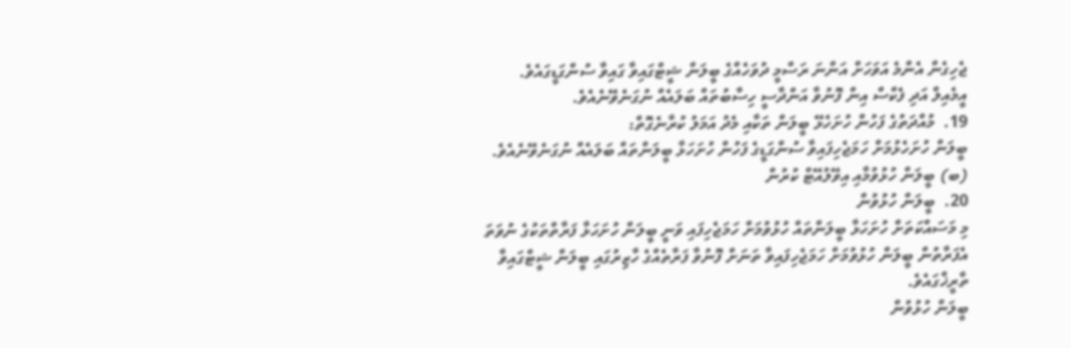ޖެހިގެން އެންމެ އަވަހަށް އަންނަ ރަސްމީ ދުވަހެއްގެ ބީލަން ޝީޓްގައިވާ ގައިވާ ސުންގަޑީގައެވެ.
އީމެއިލް އަދި ފެކްސް އިން ފޮނުވާ އަންދާސީ ހިސާބުތައް ބަލައެއް ނުގަނެވޭނެއެވެ.
19.  މުއްދަތުގެ ފަހުން ހުށަހެޅޭ ބީލަން ތަކާއި މެދު އަމަލު ކުރާނެގޮތް:
ބީލަން ހުށަހެޅުމަށް ހަމަޖެހިފައިވާ ސުންގަޑީގެ ފަހުން ހުށަހަޅާ ބީލަންތައް ބަލައެއް ނުގަނެވޭނެއެވެ.
(ބ) ބީލަން ހުޅުވުމާއި އިވޭލުއޭޓް ކުރުން
20.  ބީލަން ހުޅުވުން
މި މަސައްކަތަށް ހުށަހަޅާ ބީލަންތައް ހުޅުވުމަށް ހަމަޖެހިފައި ވަނީ ބީލަން ހުށަހަޅާ ފަރާތްތަކުގެ ނުވަތަ އެފަރާތުން ބީލަން ހުޅުވުމަށް ހަމަޖެހިފައިވާ ތަނަށް ފޮނުވާ ފަރާތެއްގެ ހާޒިރުގައި ބީލަން ޝީޓްގައިވާ ތާރީޚްގައެވެ.
ބީލަން ހުޅުވުން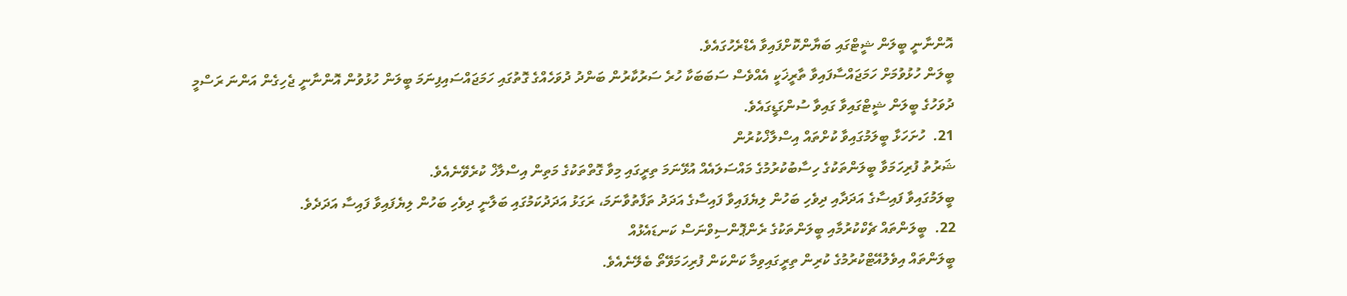އޮންނާނީ ބީލަން ޝީޓްގައި ބަޔާންކޮށްފައިވާ އެޑްރެހުގައެވެ.
ބީލަން ހުޅުވުމަށް ހަމަޖައްސާފައިވާ ތާރީޚަކީ އެއްވެސް ސަބަބަކާ ހުރެ ސަރުކާރުން ބަންދު ދުވަހެއްގެ ގޮތުގައި ހަމަޖައްސައިފިނަމަ ބީލަން ހުޅުވުން އޮންނާނީ ޖެހިގެން އަންނަ ރަސްމީ ދުވަހުގެ ބީލަން ޝީޓްގައިވާ ގައިވާ ސުންގަޑީގައެވެ.
21.  ހުށަހަޅާ ބީލަމުގައިވާ ކުށްތައް އިސްލާޚްކުރުން
ޝަރުތު ފުރިހަމަވާ ބީލަންތަކުގެ ހިސާބުކުރުމުގެ މައްސަލައެއް އުޅޭނަމަ ތިރީގައި މިވާ ގޮތްތަކުގެ މަތިން އިސްލާޚް ކުރެވޭނެއެވެ.
ބީލަމުގައިވާ ފައިސާގެ އަދަދާއި ދިވެހި ބަހުން ލިޔެފައިވާ ފައިސާގެ އަދަދު ތަފާތުވާނަމަ، ރަގަޅު އަދަދުކަމުގައި ބަލާނީ ދިވެހި ބަހުން ލިޔެފައިވާ ފައިސާ އަދަދެވެ.
22.  ބީލަންތައް ޗެކްކުރުމާއި ބީލަންތަކުގެ ރެންޕޮންސިވްނަސް ކަނޑައެޅުއް
ބީލަންތައް އިވެލުއޭޓްކުރުމުގެ ކުރިން ތިރީގައިވިމާ ކަންކަން ފުރިހަމަވޭތޯ ބެލޭނެއެވެ.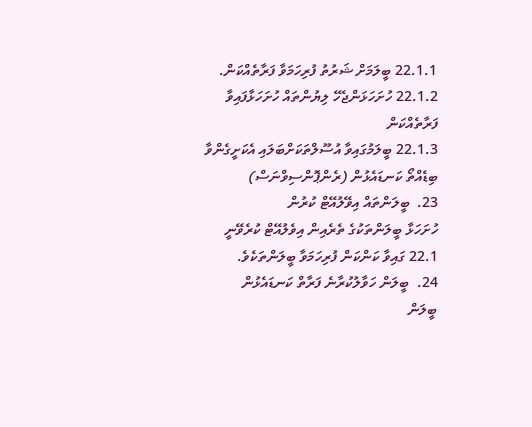22.1.1 ބީލަމަށް ޝަރުތު ފުރިހަމަވާ ފަރާތެއްކަން.
22.1.2 ހުށަހަޅަންޖެހޭ ލިޔުންތައް ހުށަހަޅާފައިވާ ފަރާތެއްކަން
22.1.3 ބީލަމުގައިވާ އުސޫލްތަކަށްބަލައި އެކަށީގެންވާ ބިޑެއްތޯ ކަނޑައެޅުން (ރެންޕޮންސިވްނަސް)
23.  ބީލަންތައް އިވޭލުއޭޓް ކުރުން
ހުށަހަޅާ ބީލަންތަކުގެ ތެރެއިން އިވެލުއޭޓް ކުރެވޭނީ 22.1 ގައިވާ ކަންކަން ފުރިހަމަވާ ބީލަންތަކެވެ.
24.  ބީލަން ހަވާލުކުރާނެ ފަރާތް ކަނޑައެޅުން
ބީލަން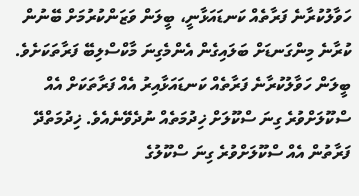ހަވާލުކުރާނެ ފަރާތެއް ކަނޑައަޅާނީ، ބީލަން ވަޒަންކުރުމަށް ބޭނުން ކުރާނެ މިންގަނޑަށް ބަލައިގެން އެންމެގިނަ މާކްސްލިބޭ ފަރާތަކަށެވެ.
ބީލަން ހަވާލުކުރާނެ ފަރާތެއް ކަނޑައަޅާއިރު އެއް ފަރާތަކަށް އެއް ސްކޫލަށްވުރެ ގިނަ ސްކޫލަށް ޚިދުމަތެއް ނުދެވޭނެއެވެ. ޚިދުމަތްދޭ ފަރާތުން އެއް ސްކޫލަށްވުރެ ގިނަ ސްކޫލުގެ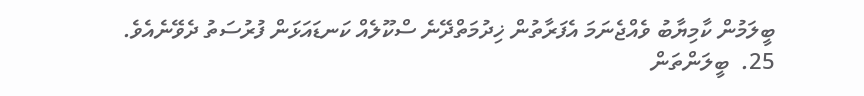ބީލަމުން ކާމިޔާބު ވެއްޖެނަމަ އެފަރާތުން ޚިދުމަތްދޭނެ ސްކޫލެއް ކަނޑައަޅަން ފުރުސަތު ދެވޭނެއެވެ.
25.  ބީލަންތަން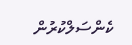ކެންސަލްކުރުން